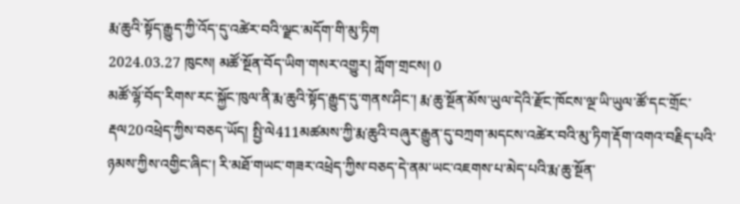རྨ་ཆུའི་སྟོད་རྒྱུད་ཀྱི་འོད་དུ་འཚེར་བའི་ལྗང་མདོག་གི་མུ་ཏིག
2024.03.27 ཁུངས། མཚོ་སྔོན་བོད་ཡིག་གསར་འགྱུར། ཀློག་གྲངས། 0
མཚོ་ལྷོ་བོད་རིགས་རང་སྐྱོང་ཁུལ་ནི་རྨ་ཆུའི་སྟོད་རྒྱུད་དུ་གནས་ཤིང་། རྨ་ཆུ་སྔོན་མོས་ཡུལ་དེའི་རྫོང་ཁོངས་ལྔ་ཡི་ཡུལ་ཚོ་དང་གྲོང་རྡལ20འཕྲེད་ཀྱིས་བཅད་ཡོད། སྤྱི་ལེ411མཚམས་ཀྱི་རྨ་ཆུའི་བཞུར་རྒྱུན་དུ་བཀྲག་མདངས་འཚེར་བའི་མུ་ཏིག་རྡོག་འགའ་བརྗིད་པའི་ཉམས་ཀྱིས་འགྱིང་ཞིང་། རི་མཐོ་གཡང་གཟར་འཕྲེད་ཀྱིས་བཅད་དེ་ནམ་ཡང་འཇགས་པ་མེད་པའི་རྨ་ཆུ་སྔོན་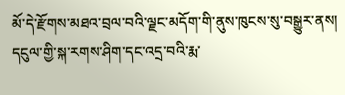མོ་དེ་རྫོགས་མཐའ་བྲལ་བའི་ལྗང་མདོག་གི་ནུས་ཁུངས་སུ་བསྒྱུར་ནས། དངུལ་གྱི་སྐ་རགས་ཤིག་དང་འདྲ་བའི་རྨ་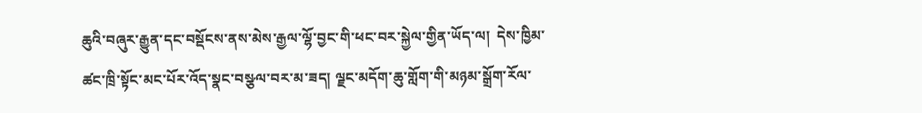ཆུའི་བཞུར་རྒྱུན་དང་བསྡོངས་ནས་མེས་རྒྱལ་ལྷོ་བྱང་གི་ཕང་བར་སྐྱེལ་གྱིན་ཡོད་ལ།  དེས་ཁྱིམ་ཚང་ཁྲི་སྟོང་མང་པོར་འོད་སྣང་བསྩལ་བར་མ་ཟད། ལྗང་མདོག་ཆུ་གློག་གི་མཉམ་སྒྲོག་རོལ་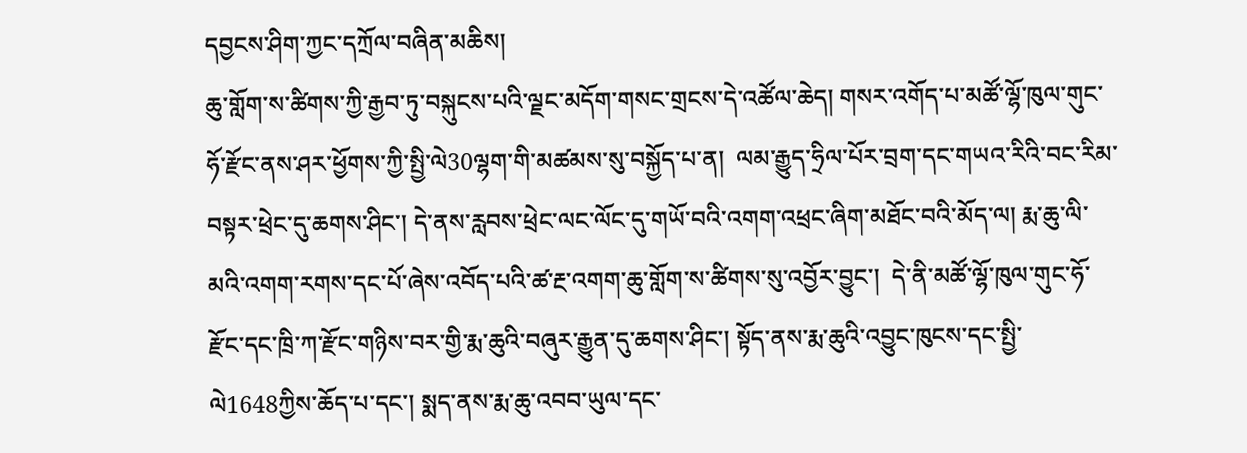དབྱངས་ཤིག་ཀྱང་དཀྲོལ་བཞིན་མཆིས།
ཆུ་གློག་ས་ཚིགས་ཀྱི་རྒྱབ་ཏུ་བསྐུངས་པའི་ལྗང་མདོག་གསང་གྲངས་དེ་འཚོལ་ཆེད། གསར་འགོད་པ་མཚོ་ལྷོ་ཁུལ་གུང་ཧོ་རྫོང་ནས་ཤར་ཕྱོགས་ཀྱི་སྤྱི་ལེ30ལྷག་གི་མཚམས་སུ་བསྐྱོད་པ་ན།  ལམ་རྒྱུད་ཧྲིལ་པོར་བྲག་དང་གཡའ་རིའི་བང་རིམ་བསྟར་ཕྲེང་དུ་ཆགས་ཤིང་། དེ་ནས་རླབས་ཕྲེང་ལང་ལོང་དུ་གཡོ་བའི་འགག་འཕྲང་ཞིག་མཐོང་བའི་མོད་ལ། རྨ་ཆུ་ལི་མའི་འགག་རགས་དང་པོ་ཞེས་འབོད་པའི་ཚ་རྔ་འགག་ཆུ་གློག་ས་ཚིགས་སུ་འབྱོར་བྱུང་།  དེ་ནི་མཚོ་ལྷོ་ཁུལ་གུང་ཧོ་རྫོང་དང་ཁྲི་ཀ་རྫོང་གཉིས་བར་གྱི་རྨ་ཆུའི་བཞུར་རྒྱུན་དུ་ཆགས་ཤིང་། སྟོད་ནས་རྨ་ཆུའི་འབྱུང་ཁུངས་དང་སྤྱི་ལེ1648ཀྱིས་ཆོད་པ་དང་། སྨད་ནས་རྨ་ཆུ་འབབ་ཡུལ་དང་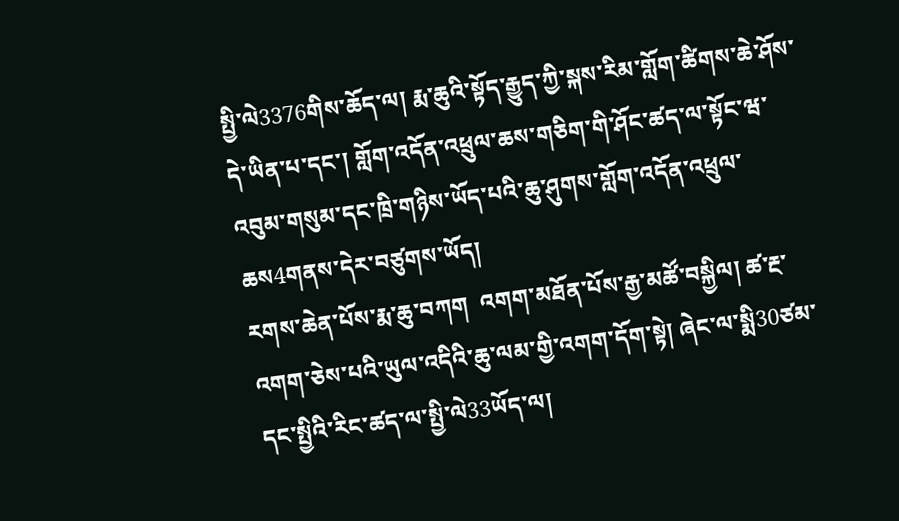སྤྱི་ལེ3376གིས་ཆོད་ལ། རྨ་ཆུའི་སྟོད་རྒྱུད་ཀྱི་སྐས་རིམ་གློག་ཚིགས་ཆེ་ཤོས་དེ་ཡིན་པ་དང་། གློག་འདོན་འཕྲུལ་ཆས་གཅིག་གི་ཤོང་ཚད་ལ་སྟོང་ཝ་འབུམ་གསུམ་དང་ཁྲི་གཉིས་ཡོད་པའི་ཆུ་ཤུགས་གློག་འདོན་འཕྲུལ་ཆས4གནས་དེར་བཙུགས་ཡོད།
རགས་ཆེན་པོས་རྨ་ཆུ་བཀག  འགག་མཐོན་པོས་རྒྱ་མཚོ་བསྐྱིལ། ཚ་རྔ་འགག་ཅེས་པའི་ཡུལ་འདིའི་ཆུ་ལམ་གྱི་འགག་དོག་སྟེ། ཞེང་ལ་སྨི30ཙམ་དང་སྤྱིའི་རིང་ཚད་ལ་སྤྱི་ལེ33ཡོད་ལ།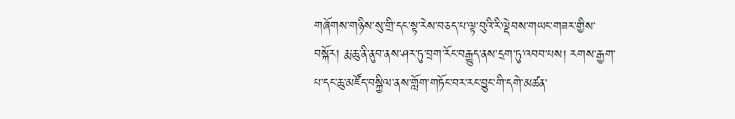གཞོགས་གཉིས་སུ་གྲི་དང་སྟ་རེས་བཅད་པ་ལྟ་བུའི་རི་ལྡེབས་གཡང་གཟར་གྱིས་བསྐོར། རྨ་ཆུ་ནི་ནུབ་ནས་ཤར་ཏུ་བྲག་རོང་བརྒྱུད་ནས་དྲག་ཏུ་འབབ་པས། རགས་རྒྱག་པ་དང་ཆུ་མཛོད་བསྐྱིལ་ནས་གློག་གཏོང་བར་རང་བྱུང་གི་དགེ་མཚན་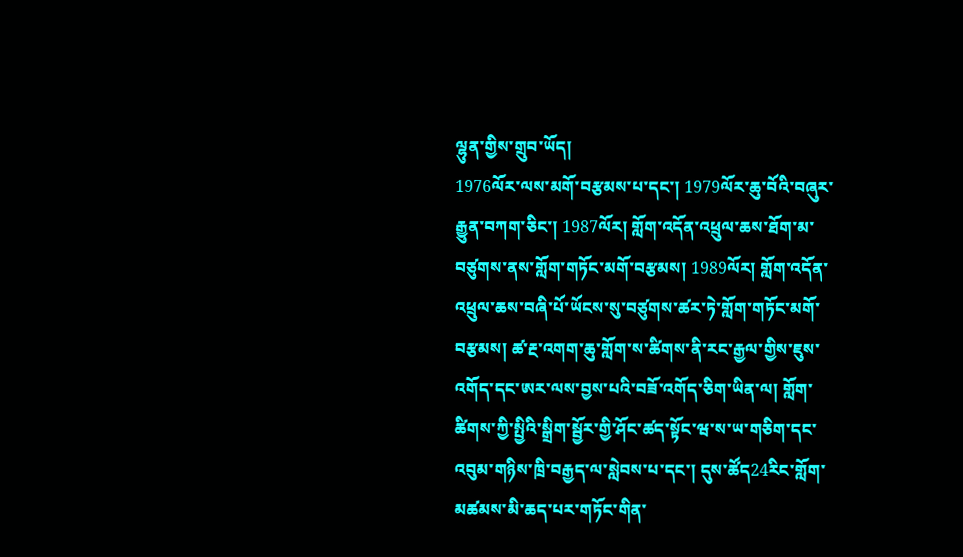ལྷུན་གྱིས་གྲུབ་ཡོད།
1976ལོར་ལས་མགོ་བརྩམས་པ་དང་། 1979ལོར་ཆུ་བོའི་བཞུར་རྒྱུན་བཀག་ཅིང་། 1987ལོར། གློག་འདོན་འཕྲུལ་ཆས་ཐོག་མ་བཙུགས་ནས་གློག་གཏོང་མགོ་བརྩམས། 1989ལོར། གློག་འདོན་འཕྲུལ་ཆས་བཞི་པོ་ཡོངས་སུ་བཙུགས་ཚར་ཏེ་གློག་གཏོང་མགོ་བརྩམས། ཚ་རྔ་འགག་ཆུ་གློག་ས་ཚིགས་ནི་རང་རྒྱལ་གྱིས་ཇུས་འགོད་དང་ཨར་ལས་བྱས་པའི་བཟོ་འགོད་ཅིག་ཡིན་ལ། གློག་ཚིགས་ཀྱི་སྤྱིའི་སྒྲིག་སྦྱོར་གྱི་ཤོང་ཚད་སྟོང་ཝ་ས་ཡ་གཅིག་དང་འབུམ་གཉིས་ཁྲི་བརྒྱད་ལ་སླེབས་པ་དང་། དུས་ཚོད24རིང་གློག་མཚམས་མི་ཆད་པར་གཏོང་གིན་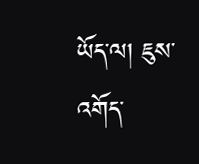ཡོད་ལ། ཇུས་འགོད་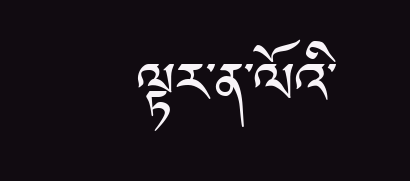ལྟར་ན་ལོའི་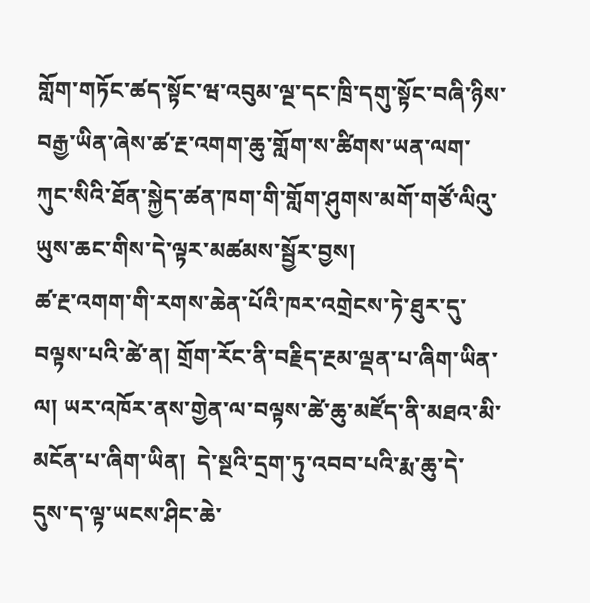གློག་གཏོང་ཚད་སྟོང་ཝ་འབུམ་ལྔ་དང་ཁྲི་དགུ་སྟོང་བཞི་ཉིས་བརྒྱ་ཡིན་ཞེས་ཚ་རྔ་འགག་ཆུ་གློག་ས་ཚིགས་ཡན་ལག་ཀུང་སིའི་ཐོན་སྐྱེད་ཚན་ཁག་གི་གློག་ཤུགས་མགོ་གཙོ་ལིའུ་ཡུས་ཆང་གིས་དེ་ལྟར་མཚམས་སྦྱོར་བྱས།
ཚ་རྔ་འགག་གི་རགས་ཆེན་པོའི་ཁར་འགྲེངས་ཏེ་ཐུར་དུ་བལྟས་པའི་ཚེ་ན། གྲོག་རོང་ནི་བརྗིད་རྔམ་ལྡན་པ་ཞིག་ཡིན་ལ། ཡར་འཁོར་ནས་གྱེན་ལ་བལྟས་ཚེ་ཆུ་མཛོད་ནི་མཐའ་མི་མངོན་པ་ཞིག་ཡིན།  དེ་སྔའི་དྲག་ཏུ་འབབ་པའི་རྨ་ཆུ་དེ་དུས་ད་ལྟ་ཡངས་ཤིང་ཆེ་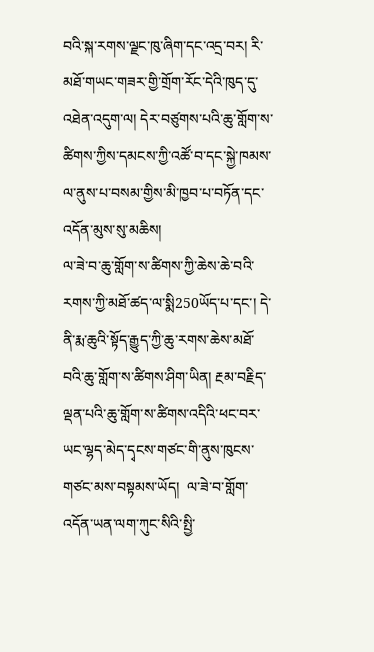བའི་སྐ་རགས་ལྗང་ཁུ་ཞིག་དང་འདྲ་བར། རི་མཐོ་གཡང་གཟར་གྱི་གྲོག་རོང་དེའི་ཁུད་དུ་འཐེན་འདུག་ལ། དེར་བཙུགས་པའི་ཆུ་གློག་ས་ཚིགས་ཀྱིས་དམངས་ཀྱི་འཚོ་བ་དང་སྐྱེ་ཁམས་ལ་ནུས་པ་བསམ་གྱིས་མི་ཁྱབ་པ་བཏོན་དང་འདོན་མུས་སུ་མཆིས།
ལ་ཟེ་བ་ཆུ་གློག་ས་ཚིགས་ཀྱི་ཆེས་ཆེ་བའི་རགས་ཀྱི་མཐོ་ཚད་ལ་སྨི250ཡོད་པ་དང་། དེ་ནི་རྨ་ཆུའི་སྟོད་རྒྱུད་ཀྱི་ཆུ་རགས་ཆེས་མཐོ་བའི་ཆུ་གློག་ས་ཚིགས་ཤིག་ཡིན། རྔམ་བརྗིད་ལྡན་པའི་ཆུ་གློག་ས་ཚིགས་འདིའི་ཕང་བར་ཡང་ལྷད་མེད་དྭངས་གཙང་གི་ནུས་ཁུངས་གཙང་མས་བསྟམས་ཡོད།  ལ་ཟེ་བ་གློག་འདོན་ཡན་ལག་ཀུང་སིའི་སྤྱི་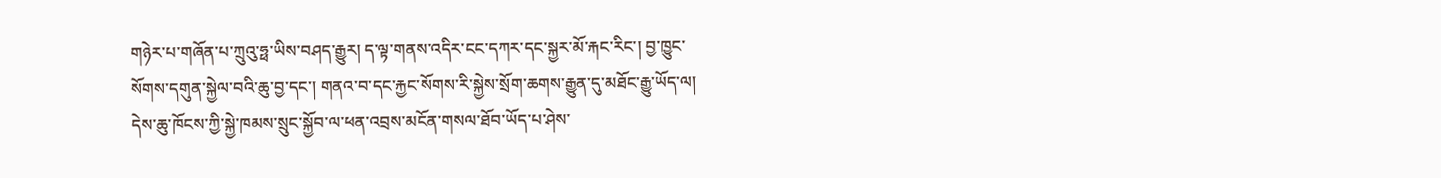གཉེར་པ་གཞོན་པ་ཀྲུའུ་ཧྥ་ཡིས་བཤད་རྒྱུར། ད་ལྟ་གནས་འདིར་ངང་དཀར་དང་སྐྱར་མོ་རྐང་རིང་། བྱ་ཁྱུང་སོགས་དགུན་སྐྱེལ་བའི་ཆུ་བྱ་དང་། གནའ་བ་དང་རྐྱང་སོགས་རི་སྐྱེས་སྲོག་ཆགས་རྒྱུན་དུ་མཐོང་རྒྱུ་ཡོད་ལ། དེས་ཆུ་ཁོངས་ཀྱི་སྐྱེ་ཁམས་སྲུང་སྐྱོབ་ལ་ཕན་འབྲས་མངོན་གསལ་ཐོབ་ཡོད་པ་ཤེས་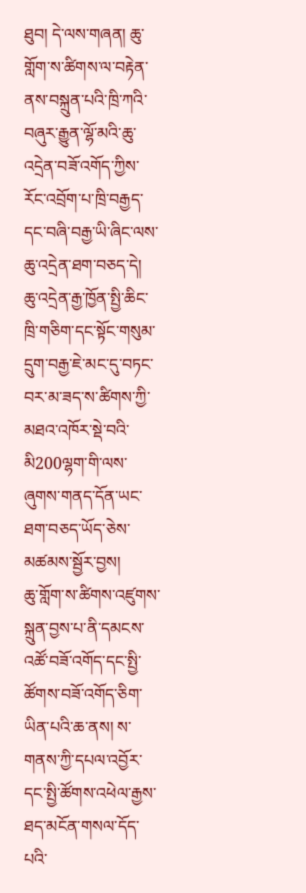ཐུབ། དེ་ལས་གཞན། ཆུ་གློག་ས་ཚིགས་ལ་བརྟེན་ནས་བསྐྲུན་པའི་ཁྲི་ཀའི་བཞུར་རྒྱུན་ལྷོ་མའི་ཆུ་འདྲེན་བཟོ་འགོད་ཀྱིས་རོང་འབྲོག་པ་ཁྲི་བརྒྱད་དང་བཞི་བརྒྱ་ཡི་ཞིང་ལས་ཆུ་འདྲེན་ཐག་བཅད་དེ། ཆུ་འདྲེན་རྒྱ་ཁྱོན་སྤྱི་ཆིང་ཁྲི་གཅིག་དང་སྟོང་གསུམ་དྲུག་བརྒྱ་ཇེ་མང་དུ་བཏང་བར་མ་ཟད་ས་ཚིགས་ཀྱི་མཐའ་འཁོར་སྡེ་བའི་མི200ལྷག་གི་ལས་ཞུགས་གནད་དོན་ཡང་ཐག་བཅད་ཡོད་ཅེས་མཚམས་སྦྱོར་བྱས།
ཆུ་གློག་ས་ཚིགས་འཛུགས་སྐྲུན་བྱས་པ་ནི་དམངས་འཚོ་བཟོ་འགོད་དང་སྤྱི་ཚོགས་བཟོ་འགོད་ཅིག་ཡིན་པའི་ཆ་ནས། ས་གནས་ཀྱི་དཔལ་འབྱོར་དང་སྤྱི་ཚོགས་འཕེལ་རྒྱས་ཐད་མངོན་གསལ་དོད་པའི་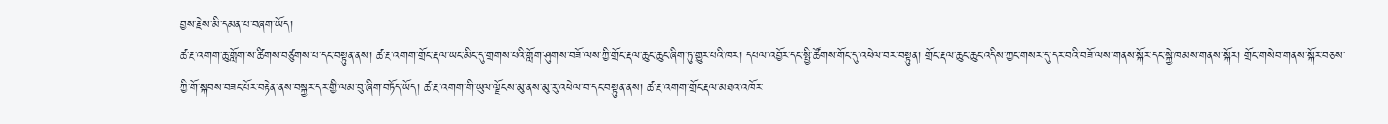བྱས་རྗེས་མི་དམན་པ་བཞག་ཡོད།
ཚ་རྔ་འགག་ཆུ་གློག་ས་ཚིགས་བཙུགས་པ་དང་བསྟུན་ནས། ཚ་རྔ་འགག་གྲོང་རྡལ་ཡང་མིང་དུ་གྲགས་པའི་གློག་ཤུགས་བཟོ་ལས་ཀྱི་གྲོང་རྡལ་ཆུང་ཆུང་ཞིག་ཏུ་གྱུར་པའི་ཁར། དཔལ་འབྱོར་དང་སྤྱི་ཚོགས་གོང་དུ་འཕེལ་བར་བསྟུན། གྲོང་རྡལ་ཆུང་ཆུང་འདིས་ཀྱང་གསར་དུ་དར་བའི་བཟོ་ལས་གནས་སྐོར་དང་སྐྱེ་ཁམས་གནས་སྐོར། གྲོང་གསེབ་གནས་སྐོར་བཅས་ཀྱི་གོ་སྐབས་བཟང་པོར་བརྟེན་ནས་བསྐྱར་དར་གྱི་ལམ་བུ་ཞིག་བཏོད་ཡོད། ཚ་རྔ་འགག་གི་ཡུལ་ལྗོངས་མུ་ནས་མུ་རུ་འཕེལ་བ་དང་བསྟུན་ནས། ཚ་རྔ་འགག་གྲོང་རྡལ་མཐའ་འཁོར་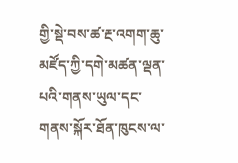གྱི་སྡེ་བས་ཚ་རྔ་འགག་ཆུ་མཛོད་ཀྱི་དགེ་མཚན་ལྡན་པའི་གནས་ཡུལ་དང་གནས་སྐོར་ཐོན་ཁུངས་ལ་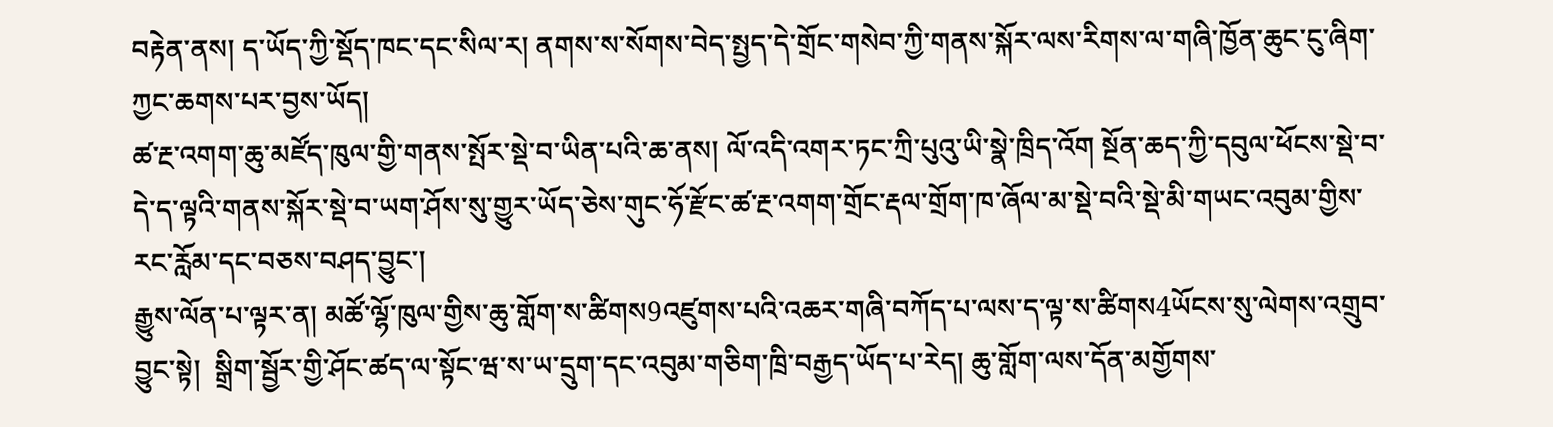བརྟེན་ནས། ད་ཡོད་ཀྱི་སྡོད་ཁང་དང་སིལ་ར། ནགས་ས་སོགས་བེད་སྤྱད་དེ་གྲོང་གསེབ་ཀྱི་གནས་སྐོར་ལས་རིགས་ལ་གཞི་ཁྱོན་ཆུང་ངུ་ཞིག་ཀྱང་ཆགས་པར་བྱས་ཡོད།
ཚ་རྔ་འགག་ཆུ་མཛོད་ཁུལ་གྱི་གནས་སྤོར་སྡེ་བ་ཡིན་པའི་ཆ་ནས། ལོ་འདི་འགར་ཏང་ཀྲི་པུའུ་ཡི་སྣེ་ཁྲིད་འོག སྔོན་ཆད་ཀྱི་དབུལ་ཕོངས་སྡེ་བ་དེ་ད་ལྟའི་གནས་སྐོར་སྡེ་བ་ཡག་ཤོས་སུ་གྱུར་ཡོད་ཅེས་གུང་ཧོ་རྫོང་ཚ་རྔ་འགག་གྲོང་རྡལ་གྲོག་ཁ་ཞོལ་མ་སྡེ་བའི་སྡེ་མི་གཡང་འབུམ་གྱིས་རང་རློམ་དང་བཅས་བཤད་བྱུང་།
རྒྱུས་ལོན་པ་ལྟར་ན། མཚོ་ལྷོ་ཁུལ་གྱིས་ཆུ་གློག་ས་ཚིགས9འཛུགས་པའི་འཆར་གཞི་བཀོད་པ་ལས་ད་ལྟ་ས་ཚིགས4ཡོངས་སུ་ལེགས་འགྲུབ་བྱུང་སྟེ།  སྒྲིག་སྦྱོར་གྱི་ཤོང་ཚད་ལ་སྟོང་ཝ་ས་ཡ་དྲུག་དང་འབུམ་གཅིག་ཁྲི་བརྒྱད་ཡོད་པ་རེད། ཆུ་གློག་ལས་དོན་མགྱོགས་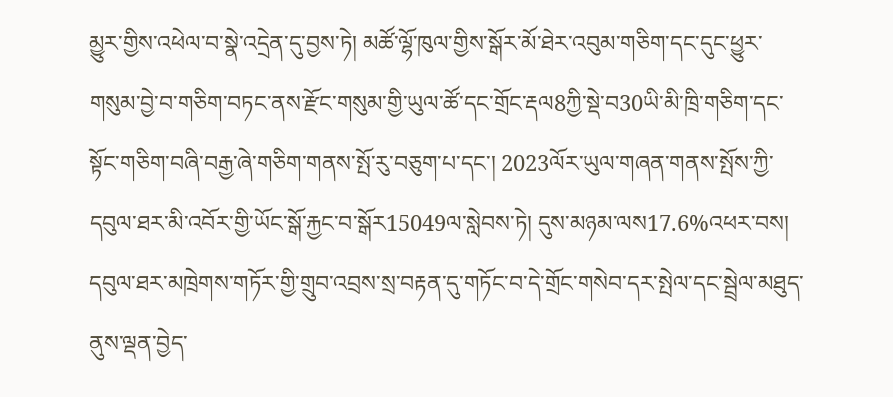མྱུར་གྱིས་འཕེལ་བ་སྣེ་འདྲེན་དུ་བྱས་ཏེ། མཚོ་ལྷོ་ཁུལ་གྱིས་སྒོར་མོ་ཐེར་འབུམ་གཅིག་དང་དུང་ཕྱུར་གསུམ་བྱེ་བ་གཅིག་བཏང་ནས་རྫོང་གསུམ་གྱི་ཡུལ་ཚོ་དང་གྲོང་རྡལ8ཀྱི་སྡེ་བ30ཡི་མི་ཁྲི་གཅིག་དང་སྟོང་གཅིག་བཞི་བརྒྱ་ཞེ་གཅིག་གནས་སྤོ་རུ་བཅུག་པ་དང་། 2023ལོར་ཡུལ་གཞན་གནས་སྤོས་ཀྱི་དབུལ་ཐར་མི་འབོར་གྱི་ཡོང་སྒོ་རྐྱང་བ་སྒོར15049ལ་སླེབས་ཏེ། དུས་མཉམ་ལས17.6%འཕར་བས། དབུལ་ཐར་མཁྲེགས་གཏོར་གྱི་གྲུབ་འབྲས་སྲ་བརྟན་དུ་གཏོང་བ་དེ་གྲོང་གསེབ་དར་སྤེལ་དང་སྦྲེལ་མཐུད་ནུས་ལྡན་བྱེད་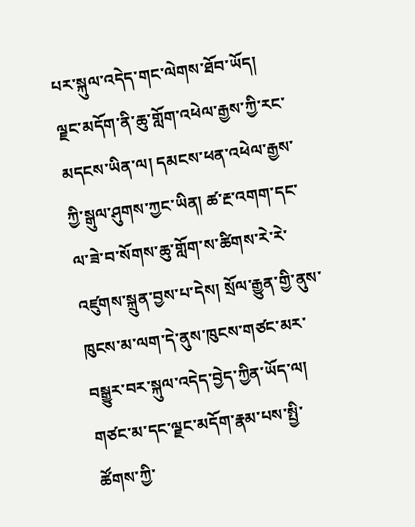པར་སྐུལ་འདེད་གང་ལེགས་ཐོབ་ཡོད།
ལྗང་མདོག་ནི་ཆུ་གློག་འཕེལ་རྒྱས་ཀྱི་རང་མདངས་ཡིན་ལ། དམངས་ཕན་འཕེལ་རྒྱས་ཀྱི་སྒུལ་ཤུགས་ཀྱང་ཡིན། ཚ་རྔ་འགག་དང་ལ་ཟེ་བ་སོགས་ཆུ་གློག་ས་ཚིགས་རེ་རེ་འཛུགས་སྐྲུན་བྱས་པ་དེས། སྲོལ་རྒྱུན་གྱི་ནུས་ཁུངས་མ་ལག་དེ་ནུས་ཁུངས་གཙང་མར་བསྒྱུར་བར་སྐུལ་འདེད་བྱེད་ཀྱིན་ཡོད་ལ། གཙང་མ་དང་ལྗང་མདོག་རྣམ་པས་སྤྱི་ཚོགས་ཀྱི་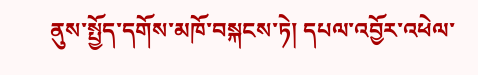ནུས་སྤྱོད་དགོས་མཁོ་བསྐངས་ཏེ། དཔལ་འབྱོར་འཕེལ་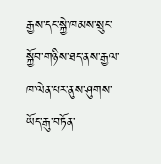རྒྱས་དང་སྐྱེ་ཁམས་སྲུང་སྐྱོབ་གཉིས་ཐད་ནས་རྒྱལ་ཁ་ལེན་པར་ནུས་ཤུགས་ཡོད་རྒུ་བཏོན་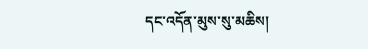དང་འདོན་མུས་སུ་མཆིས།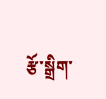རྩོ་སྒྲིག་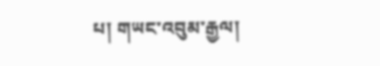པ། གཡང་འབུམ་རྒྱལ།